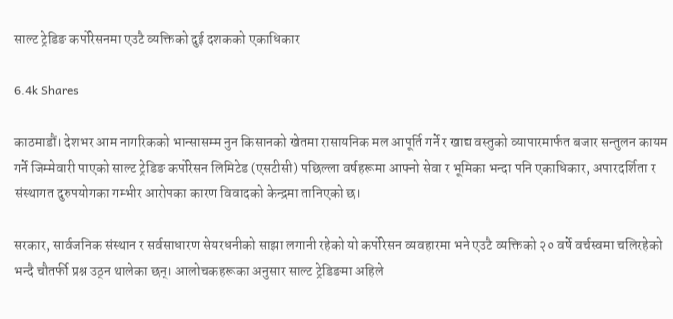साल्ट ट्रेडिङ कर्पोरेसनमा एउटै व्यक्तिको दुई दशकको एकाधिकार

6.4k Shares

काठमाडौं। देशभर आम नागरिकको भान्सासम्म नुन किसानको खेतमा रासायनिक मल आपूर्ति गर्ने र खाद्य वस्तुको व्यापारमार्फत बजार सन्तुलन कायम गर्ने जिम्मेवारी पाएको साल्ट ट्रेडिङ कर्पोरेसन लिमिटेड (एसटीसी) पछिल्ला वर्षहरूमा आफ्नो सेवा र भूमिका भन्दा पनि एकाधिकार, अपारदर्शिता र संस्थागत दुरुपयोगका गम्भीर आरोपका कारण विवादको केन्द्रमा तानिएको छ।

सरकार, सार्वजनिक संस्थान र सर्वसाधारण सेयरधनीको साझा लगानी रहेको यो कर्पोरेसन व्यवहारमा भने एउटै व्यक्तिको २० वर्षे वर्चस्वमा चलिरहेको भन्दै चौतर्फी प्रश्न उठ्न थालेका छन्। आलोचकहरूका अनुसार साल्ट ट्रेडिङमा अहिले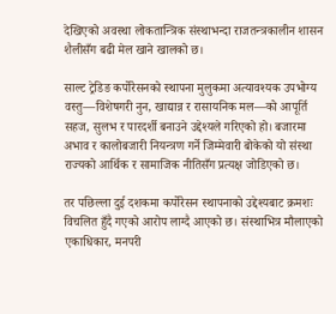देखिएको अवस्था लोकतान्त्रिक संस्थाभन्दा राजतन्त्रकालीन शासन शैलीसँग बढी मेल खाने खालको छ।

साल्ट ट्रेडिङ कर्पोरेसनको स्थापना मुलुकमा अत्यावश्यक उपभोग्य वस्तु—विशेषगरी नुन, खाद्यान्न र रासायनिक मल—को आपूर्ति सहज, सुलभ र पारदर्शी बनाउने उद्देश्यले गरिएको हो। बजारमा अभाव र कालोबजारी नियन्त्रण गर्ने जिम्मेवारी बोकेको यो संस्था राज्यको आर्थिक र सामाजिक नीतिसँग प्रत्यक्ष जोडिएको छ।

तर पछिल्ला दुई दशकमा कर्पोरेसन स्थापनाको उद्देश्यबाट क्रमशः विचलित हुँदै गएको आरोप लाग्दै आएको छ। संस्थाभित्र मौलाएको एकाधिकार, मनपरी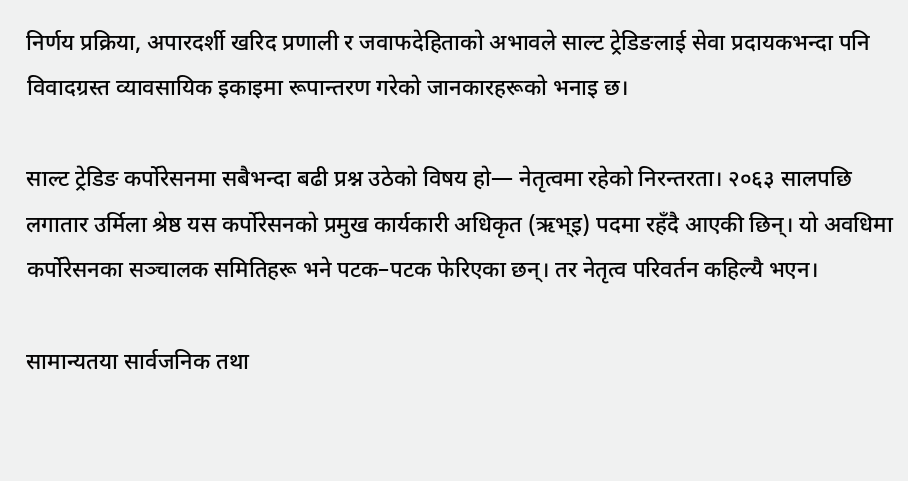निर्णय प्रक्रिया, अपारदर्शी खरिद प्रणाली र जवाफदेहिताको अभावले साल्ट ट्रेडिङलाई सेवा प्रदायकभन्दा पनि विवादग्रस्त व्यावसायिक इकाइमा रूपान्तरण गरेको जानकारहरूको भनाइ छ।

साल्ट ट्रेडिङ कर्पोरेसनमा सबैभन्दा बढी प्रश्न उठेको विषय हो— नेतृत्वमा रहेको निरन्तरता। २०६३ सालपछि लगातार उर्मिला श्रेष्ठ यस कर्पोरेसनको प्रमुख कार्यकारी अधिकृत (ऋभ्इ) पदमा रहँदै आएकी छिन्। यो अवधिमा कर्पोरेसनका सञ्चालक समितिहरू भने पटक–पटक फेरिएका छन्। तर नेतृत्व परिवर्तन कहिल्यै भएन।

सामान्यतया सार्वजनिक तथा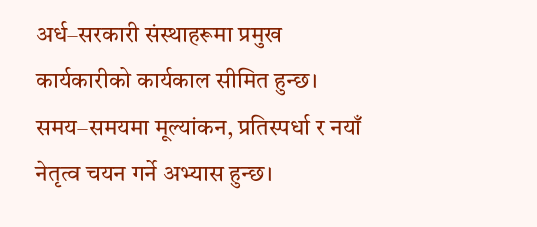अर्ध–सरकारी संस्थाहरूमा प्रमुख कार्यकारीको कार्यकाल सीमित हुन्छ। समय–समयमा मूल्यांकन, प्रतिस्पर्धा र नयाँ नेतृत्व चयन गर्ने अभ्यास हुन्छ।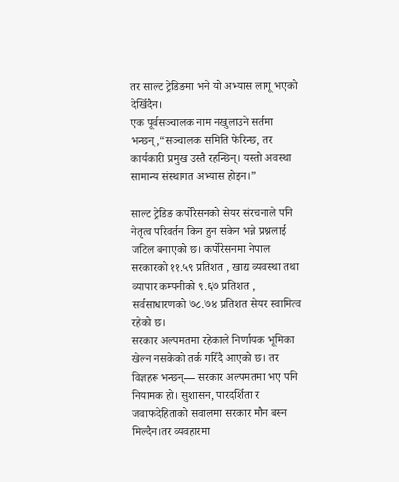तर साल्ट ट्रेडिङमा भने यो अभ्यास लागू भएको देखिँदैन।
एक पूर्वसञ्चालक नाम नखुलाउने सर्तमा भन्छन्,“सञ्चालक समिति फेरिन्छ, तर कार्यकारी प्रमुख उस्तै रहन्छिन्। यस्तो अवस्था सामान्य संस्थागत अभ्यास होइन।”

साल्ट ट्रेडिङ कर्पोरेसनको सेयर संरचनाले पनि नेतृत्व परिवर्तन किन हुन सकेन भन्ने प्रश्नलाई जटिल बनाएको छ। कर्पोरेसनमा नेपाल सरकारको ११.५९ प्रतिशत , खाद्य व्यवस्था तथा व्यापार कम्पनीको ९.६७ प्रतिशत , सर्वसाधारणको ७८.७४ प्रतिशत सेयर स्वामित्व रहेको छ।
सरकार अल्पमतमा रहेकाले निर्णायक भूमिका खेल्न नसकेको तर्क गरिँदै आएको छ। तर विज्ञहरू भन्छन्— सरकार अल्पमतमा भए पनि नियामक हो। सुशासन, पारदर्शिता र जवाफदेहिताको सवालमा सरकार मौन बस्न मिल्दैन।तर व्यवहारमा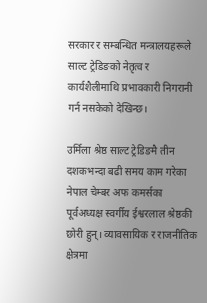सरकार र सम्बन्धित मन्त्रालयहरूले साल्ट ट्रेडिङको नेतृत्व र कार्यशैलीमाथि प्रभावकारी निगरानी गर्न नसकेको देखिन्छ।

उर्मिला श्रेष्ठ साल्ट ट्रेडिङमै तीन दशकभन्दा बढी समय काम गरेका नेपाल चेम्बर अफ कमर्सका पूर्वअध्यक्ष स्वर्गीय ईश्वरलाल श्रेष्ठकी छोरी हुन्। व्यावसायिक र राजनीतिक क्षेत्रमा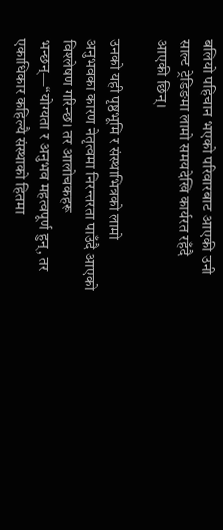बलियो पहिचान भएको परिवारबाट आएकी उनी साल्ट ट्रेडिङमा लामो समयदेखि कार्यरत रहँदै आएकी छिन्।

उनको यही पृष्ठभूमि र संस्थाभित्रको लामो अनुभवका कारण नेतृत्वमा निरन्तरता पाउँदै आएको विश्लेषण गरिन्छ। तर आलोचकहरू भन्छन्—“योग्यता र अनुभव महत्वपूर्ण हुन्, तर एकाधिकार कहिल्यै संस्थाको हितमा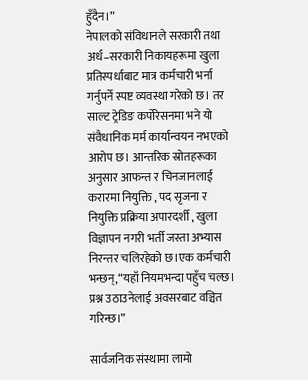हुँदैन।”
नेपालको संविधानले सरकारी तथा अर्ध–सरकारी निकायहरूमा खुला प्रतिस्पर्धाबाट मात्र कर्मचारी भर्ना गर्नुपर्ने स्पष्ट व्यवस्था गरेको छ। तर साल्ट ट्रेडिङ कर्पोरेसनमा भने यो संवैधानिक मर्म कार्यान्वयन नभएको आरोप छ। आन्तरिक स्रोतहरूका अनुसार आफन्त र चिनजानलाई करारमा नियुक्ति , पद सृजना र नियुक्ति प्रक्रिया अपारदर्शी , खुला विज्ञापन नगरी भर्ती जस्ता अभ्यास निरन्तर चलिरहेको छ।एक कर्मचारी भन्छन्,“यहाँ नियमभन्दा पहुँच चल्छ। प्रश्न उठाउनेलाई अवसरबाट वञ्चित गरिन्छ।”

सार्वजनिक संस्थामा लामो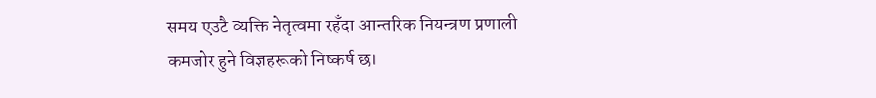समय एउटै व्यक्ति नेतृत्वमा रहँदा आन्तरिक नियन्त्रण प्रणाली कमजोर हुने विज्ञहरूको निष्कर्ष छ।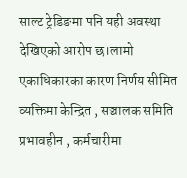साल्ट ट्रेडिङमा पनि यही अवस्था देखिएको आरोप छ।लामो एकाधिकारका कारण निर्णय सीमित व्यक्तिमा केन्द्रित , सञ्चालक समिति प्रभावहीन , कर्मचारीमा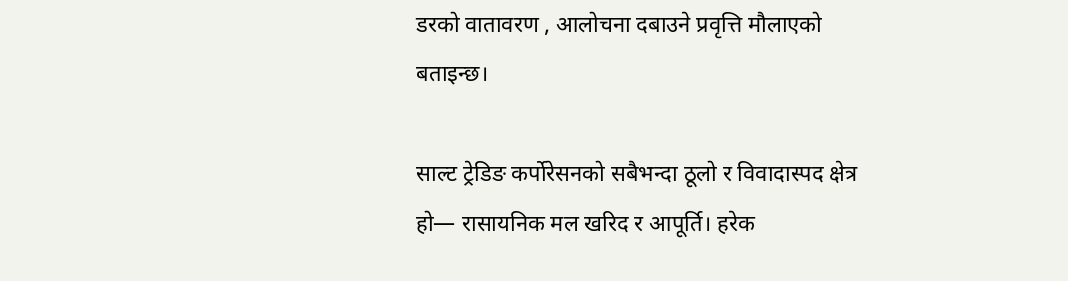डरको वातावरण , आलोचना दबाउने प्रवृत्ति मौलाएको बताइन्छ।

साल्ट ट्रेडिङ कर्पोरेसनको सबैभन्दा ठूलो र विवादास्पद क्षेत्र हो— रासायनिक मल खरिद र आपूर्ति। हरेक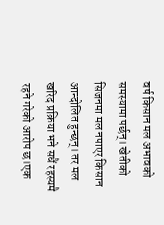वर्ष किसान मल अभावको समस्यामा पर्छन्। खेतीको सिजनमा मल नपाएर किसान आन्दोलित हुन्छन्। तर मल खरिद प्रक्रिया भने सधैं रहस्यमै रहने गरेको आरोप छ।एक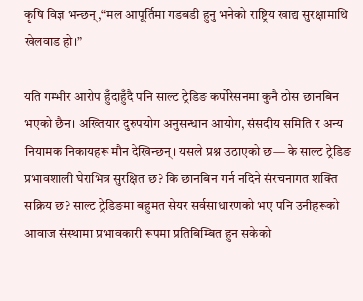कृषि विज्ञ भन्छन्,“मल आपूर्तिमा गडबडी हुनु भनेको राष्ट्रिय खाद्य सुरक्षामाथि खेलवाड हो।”

यति गम्भीर आरोप हुँदाहुँदै पनि साल्ट ट्रेडिङ कर्पोरेसनमा कुनै ठोस छानबिन भएको छैन। अख्तियार दुरुपयोग अनुसन्धान आयोग, संसदीय समिति र अन्य नियामक निकायहरू मौन देखिन्छन्। यसले प्रश्न उठाएको छ— के साल्ट ट्रेडिङ प्रभावशाली घेराभित्र सुरक्षित छ? कि छानबिन गर्न नदिने संरचनागत शक्ति सक्रिय छ? साल्ट ट्रेडिङमा बहुमत सेयर सर्वसाधारणको भए पनि उनीहरूको आवाज संस्थामा प्रभावकारी रूपमा प्रतिबिम्बित हुन सकेको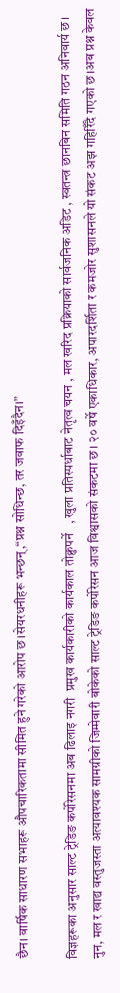छैन। वार्षिक साधारण सभाहरू औपचारिकतामा सीमित हुने गरेको आरोप छ।सेयरधनीहरू भन्छन्,“प्रश्न सोधिन्छ, तर जवाफ दिइँदैन।”

विज्ञहरूका अनुसार साल्ट ट्रेडिङ कर्पोरेसनमा अब ढिलाइ नगरी  प्रमुख कार्यकारीको कार्यकाल तोक्नुपर्ने   , खुला प्रतिस्पर्धाबाट नेतृत्व चयन , मल खरिद प्रक्रियाको सार्वजनिक अडिट , स्वतन्त्र छानबिन समिति गठन अनिवार्य छ।
नुन, मल र खाद्य वस्तुजस्ता अत्यावश्यक सामग्रीको जिम्मेवारी बोकेको साल्ट ट्रेडिङ कर्पोरेसन आज विश्वासको संकटमा छ। २० वर्षे एकाधिकार, अपारदर्शिता र कमजोर सुशासनले यो संकट अझ गहिरिँदै गएको छ।अब प्रश्न केवल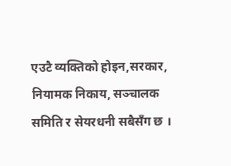एउटै व्यक्तिको होइन,सरकार, नियामक निकाय, सञ्चालक समिति र सेयरधनी सबैसँग छ ।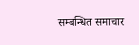सम्बन्धित समाचार